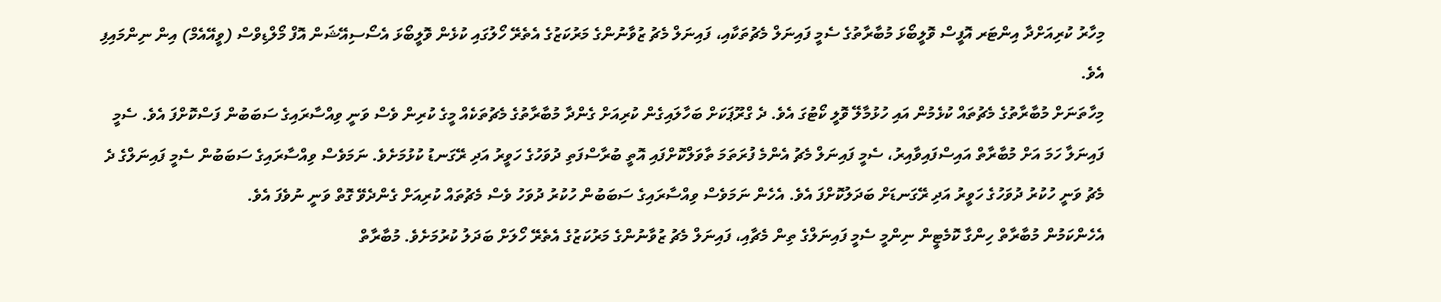މިހާރު ކުރިއަށްދާ އިންޓަރ އޮފީސް ވޮލީބޯޅަ މުބާރާތުގެ ސެމީ ފައިނަލް މެޗުތަކާއި، ފައިނަލް މެޗު ޒުވާނުންގެ މަރުކަޒުގެ އެތެރޭ ހޯލުގައި ކުޅެން ވޮލީބޯޅަ އެސޯސިއޭޝަން އޮފް މޯލްޑިވްސް (ވީއޭއެމް) އިން ނިންމައިފި އެވެ.
މިހާތަނަށް މުބާރާތުގެ މެޗުތައް ކުޅެމުން އައި ހުޅުމާލޭ ވޮލީ ކޯޓުގަ އެވެ. ދެ ގްރޫޕަކަށް ބަހާލައިގެން ކުރިއަށް ގެންދާ މުބާރާތުގެ މެޗުތަކެއް މީގެ ކުރިން ވެސް ވަނީ ވިއްސާރައިގެ ސަބަބުން ފަސްކޮށްފަ އެވެ. ސެމީ ފައިނަލާ ހަމަ އަށް މުބާރާތް އައިސްފައިވާއިރު، ސެމީ ފައިނަލް މެޗު އެންމެ ފުރަތަމަ ތާވަލްކޮށްފައި އޮތީ ބުރާސްފަތި ދުވަހުގެ ހަވީރު އަދި ރޭގަނޑު ކުޅުމަށެވެ. ނަމަވެސް ވިއްސާރައިގެ ސަބަބުން ސެމީ ފައިނަލްގެ ދެ މެޗު ވަނީ ހުކުރު ދުވަހުގެ ހަވީރު އަދި ރޭގަނޑަށް ބަދަލުކޮށްފަ އެވެ. އެހެން ނަމަވެސް ވިއްސާރައިގެ ސަބަބުން ހުކުރު ދުވަހު ވެސް މެޗުތައް ކުރިއަށް ގެންދެވޭ ގޮތް ވަނީ ނުވެފަ އެވެ.
އެހެންކަމުން މުބާރާތް ހިންގާ ކޮމެޓީން ނިންމީ ސެމީ ފައިނަލްގެ ތިން މެޗާއި، ފައިނަލް މެޗު ޒުވާނުންގެ މަރުކަޒުގެ އެތެރޭ ހޯލަށް ބަދަލު ކުރުމަށެވެ. މުބާރާތް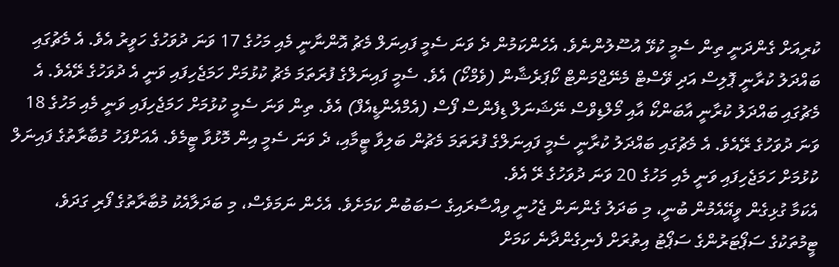ކުރިއަށް ގެންދަނީ ތިން ސެމީ ކުޅޭ އުސޫލުންނެވެ. އެހެންކަމުން ދެ ވަނަ ސެމީ ފައިނަލް މެޗު އޮންނާނީ މެއި މަހުގެ 17 ވަނަ ދުވަހުގެ ހަވީރު އެވެ. އެ މެޗުގައި ބައްދަލު ކުރާނީ ޕޮލިސް އަދި ވޭސްޓް މެނޭޖްމަންޓް ކޯޕަރެޝާން (ވެމްކޯ) އެވެ. ސެމީ ފައިނަލްގެ ފުރަތަމަ މެޗު ކުޅުމަށް ހަމަޖެހިފައި ވަނީ އެ ދުވަހުގެ ރޭއެވެ. އެ މެޗުގައި ބައްދަލު ކުރާނީ އާބަންކޯ އާއި މޯލްޑިވްސް ނޭޝަނަލް ޑިފެންސް ފޯސް (އެމްއެންޑީއެފް) އެވެ. ތިން ވަނަ ސެމީ ކުޅުމަށް ހަމަޖެހިފައި ވަނީ މެއި މަހުގެ 18 ވަނަ ދުވަހުގެ ރޭއެވެ. އެ މެޗުގައި ބައްދަލު ކުރާނީ ސެމީ ފައިނަލްގެ ފުރަތަމަ މެޗުން ބަލިވާ ޓީމާއި، ދެ ވަނަ ސެމީ އިން މޮޅުވާ ޓީމެވެ. އެއަށްފަހު މުބާރާތުގެ ފައިނަލް ކުޅުމަށް ހަމަޖެހިފައި ވަނީ މެއި މަހުގެ 20 ވަނަ ދުވަހުގެ ރޭ އެވެ.
އެކަމާ ގުޅިގެން ވީއޭއެމުން ބުނީ، މި ބަދަލު ގެންނަން ޖެހުނީ ވިއްސާރައިގެ ސަބަބުން ކަމަށެވެ. އެހެން ނަމަވެސް، މި ބަދަލާއެކު މުބާރާތުގެ ފޯރި ގަދަވެ، ޓީމުތަކުގެ ސަޕޯޓަރުންގެ ސަޕޯޓު އިތުރަށް ފެނިގެންދާނެ ކަމަށް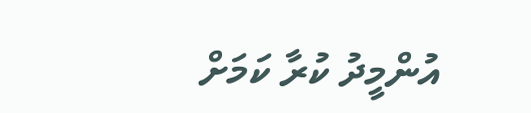އުންމީދު ކުރާ ކަމަށް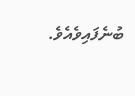ބުނެފައިވެއެވެ.